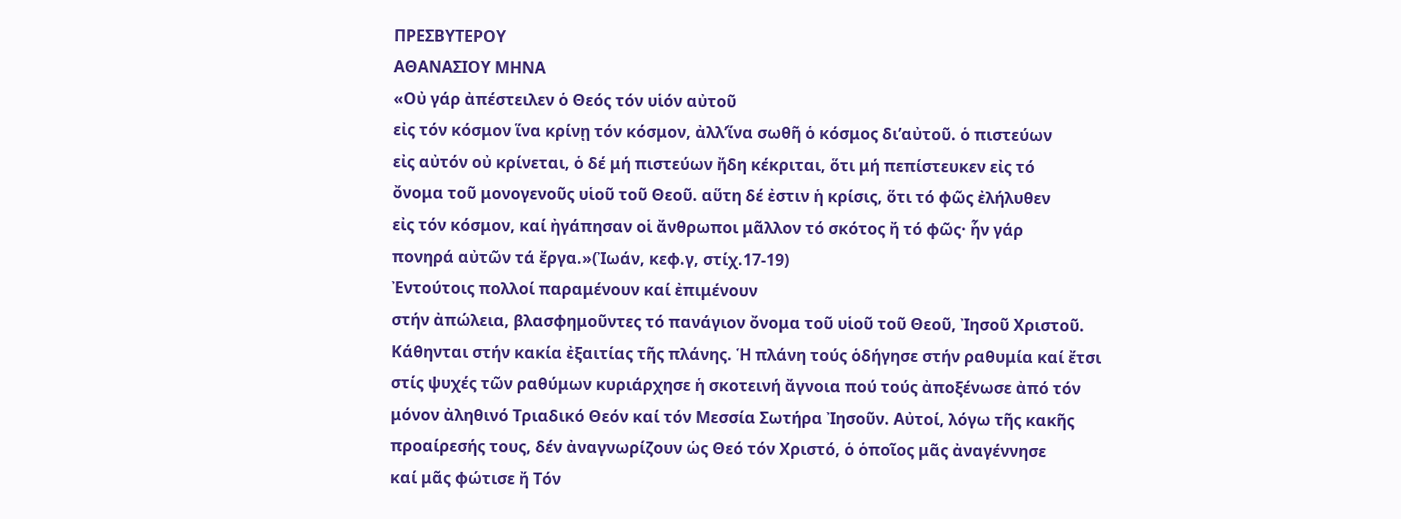ΠΡΕΣΒΥΤΕΡΟΥ
ΑΘΑΝΑΣΙΟΥ ΜΗΝΑ
«Οὐ γάρ ἀπέστειλεν ὁ Θεός τόν υἱόν αὐτοῦ
εἰς τόν κόσμον ἵνα κρίνῃ τόν κόσμον, ἀλλ’ἵνα σωθῆ ὁ κόσμος δι’αὐτοῦ. ὁ πιστεύων
εἰς αὐτόν οὐ κρίνεται, ὁ δέ μή πιστεύων ἤδη κέκριται, ὅτι μή πεπίστευκεν εἰς τό
ὄνομα τοῦ μονογενοῦς υἱοῦ τοῦ Θεοῦ. αὕτη δέ ἐστιν ἡ κρίσις, ὅτι τό φῶς ἐλήλυθεν
εἰς τόν κόσμον, καί ἠγάπησαν οἱ ἄνθρωποι μᾶλλον τό σκότος ἤ τό φῶς· ἧν γάρ
πονηρά αὐτῶν τά ἔργα.»(Ἰωάν, κεφ.γ, στίχ.17-19)
Ἐντούτοις πολλοί παραμένουν καί ἐπιμένουν
στήν ἀπώλεια, βλασφημοῦντες τό πανάγιον ὄνομα τοῦ υἱοῦ τοῦ Θεοῦ, Ἰησοῦ Χριστοῦ.
Κάθηνται στήν κακία ἐξαιτίας τῆς πλάνης. Ἡ πλάνη τούς ὁδήγησε στήν ραθυμία καί ἔτσι
στίς ψυχές τῶν ραθύμων κυριάρχησε ἡ σκοτεινή ἄγνοια πού τούς ἀποξένωσε ἀπό τόν
μόνον ἀληθινό Τριαδικό Θεόν καί τόν Μεσσία Σωτήρα Ἰησοῦν. Αὐτοί, λόγω τῆς κακῆς
προαίρεσής τους, δέν ἀναγνωρίζουν ὡς Θεό τόν Χριστό, ὁ ὁποῖος μᾶς ἀναγέννησε
καί μᾶς φώτισε ἤ Τόν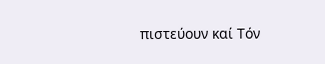πιστεύουν καί Τόν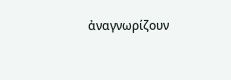ἀναγνωρίζουν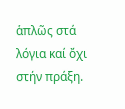ἁπλῶς στά λόγια καί ὄχι
στήν πράξη.